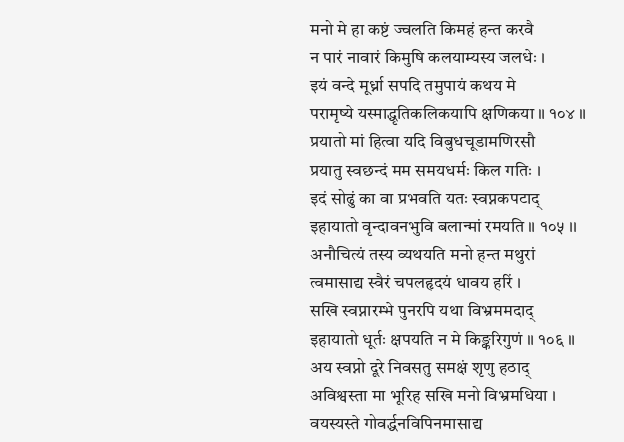मनो मे हा कष्टं ज्वलति किमहं हन्त करवै
न पारं नावारं किमुषि कलयाम्यस्य जलधेः ।
इयं वन्दे मूर्ध्ना सपदि तमुपायं कथय मे
परामृष्ये यस्माद्धृतिकलिकयापि क्षणिकया ॥ १०४ ॥
प्रयातो मां हित्वा यदि विबुधचूडामणिरसौ
प्रयातु स्वछन्दं मम समयधर्मः किल गतिः ।
इदं सोढुं का वा प्रभवति यतः स्वप्नकपटाद्
इहायातो वृन्दावनभुवि बलान्मां रमयति ॥ १०५ ।।
अनौचित्यं तस्य व्यथयति मनो हन्त मथुरां
त्वमासाद्य स्वैरं चपलहृदयं धावय हरिं ।
सखि स्वप्नारम्भे पुनरपि यथा विभ्रममदाद्
इहायातो धूर्तः क्षपयति न मे किङ्करिगुणं ॥ १०६ ॥
अय स्वप्नो दूरे निवसतु समक्षं शृणु हठाद्
अविश्वस्ता मा भूरिह सखि मनो विभ्रमधिया ।
वयस्यस्ते गोवर्द्धनविपिनमासाद्य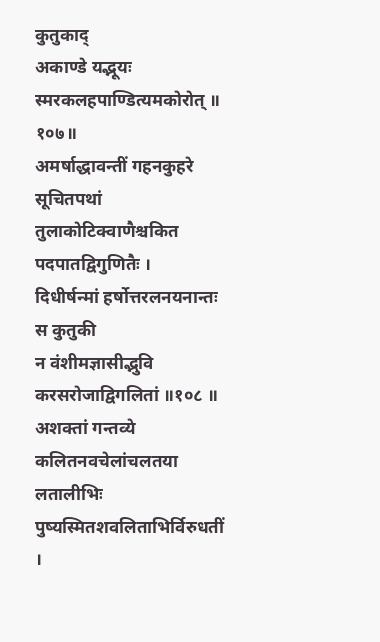कुतुकाद्
अकाण्डे यद्भूयः स्मरकलहपाण्डित्यमकोरोत् ॥ १०७॥
अमर्षाद्धावन्तीं गहनकुहरे सूचितपथां
तुलाकोटिक्वाणैश्चकित पदपातद्विगुणितैः ।
दिधीर्षन्मां हर्षोत्तरलनयनान्तः स कुतुकी
न वंशीमज्ञासीद्भुवि करसरोजाद्विगलितां ॥१०८ ॥
अशक्तां गन्तव्ये कलितनवचेलांचलतया
लतालीभिः पुष्यस्मितशवलिताभिर्विरुधतीं ।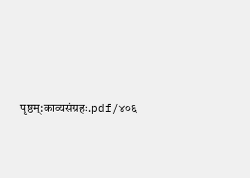पृष्ठम्:काव्यसंग्रहः.pdf/४०६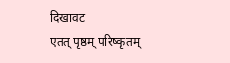दिखावट
एतत् पृष्ठम् परिष्कृतम्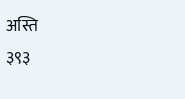अस्ति
३९३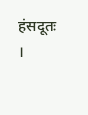हंसदूतः ।